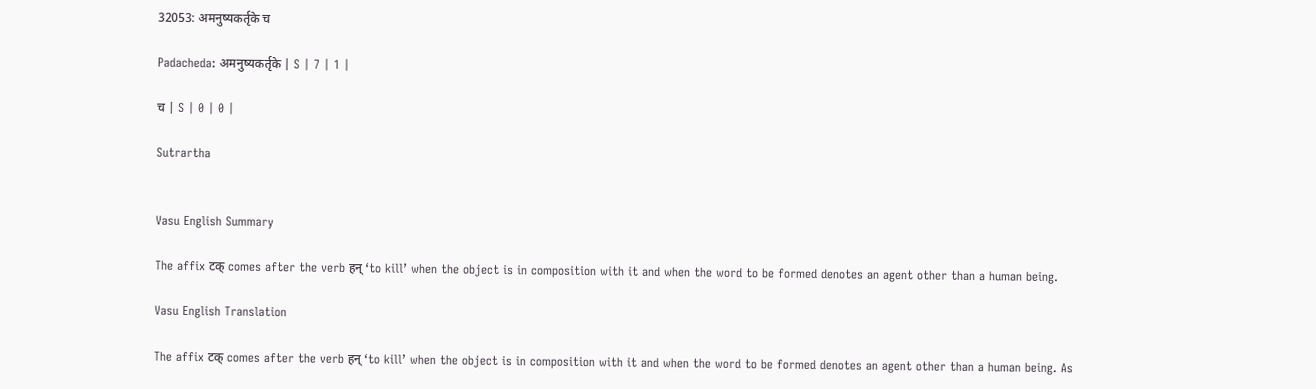32053: अमनुष्यकर्तृके च

Padacheda: अमनुष्यकर्तृके | S | 7 | 1 |

च | S | 0 | 0 |

Sutrartha


Vasu English Summary

The affix टक् comes after the verb हन् ‘to kill’ when the object is in composition with it and when the word to be formed denotes an agent other than a human being.

Vasu English Translation

The affix टक् comes after the verb हन् ‘to kill’ when the object is in composition with it and when the word to be formed denotes an agent other than a human being. As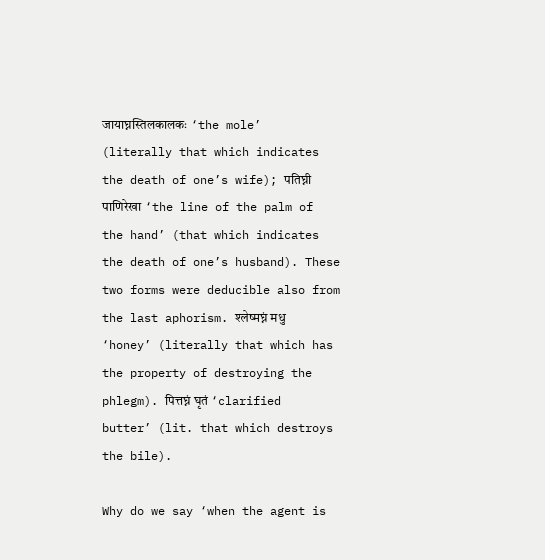जायाघ्नस्तिलकालकः ‘the mole’ (literally that which indicates the death of one’s wife); पतिघ्नी पाणिरेखा ‘the line of the palm of the hand’ (that which indicates the death of one’s husband). These two forms were deducible also from the last aphorism. श्लेष्मघ्नं मधु ‘honey’ (literally that which has the property of destroying the phlegm). पित्तघ्नं घृतं ‘clarified butter’ (lit. that which destroys the bile).

Why do we say ‘when the agent is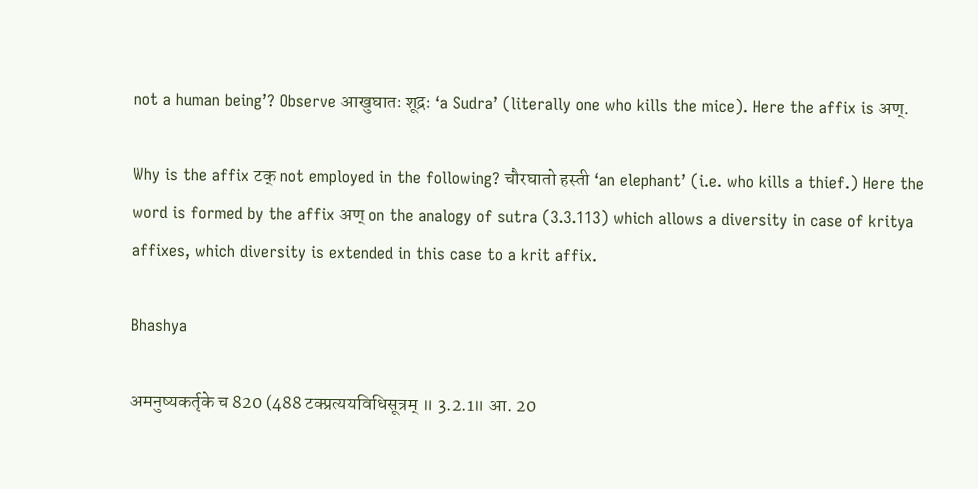not a human being’? Observe आखुघातः शूद्रः ‘a Sudra’ (literally one who kills the mice). Here the affix is अण्.

Why is the affix टक् not employed in the following? चौरघातो हस्ती ‘an elephant’ (i.e. who kills a thief.) Here the word is formed by the affix अण् on the analogy of sutra (3.3.113) which allows a diversity in case of kritya affixes, which diversity is extended in this case to a krit affix.

Bhashya

अमनुष्यकर्तृके च 820 (488 टक्प्रत्ययविधिसूत्रम् ॥ 3.2.1॥ आ. 20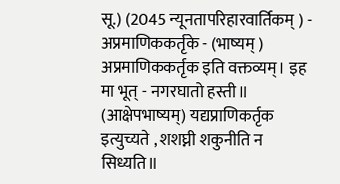सू.) (2045 न्यूनतापरिहारवार्तिकम् ) - अप्रमाणिककर्तृके - (भाष्यम् ) अप्रमाणिककर्तृक इति वक्तव्यम्। इह मा भूत् - नगरघातो हस्ती॥ (आक्षेपभाष्यम्) यद्यप्राणिकर्तृक इत्युच्यते , शशघ्नी शकुनीति न सिध्यति॥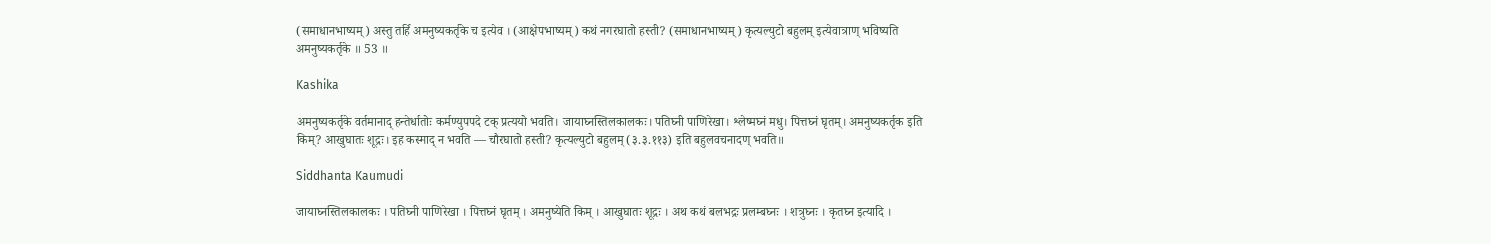(समाधानभाष्यम्) अस्तु तर्हि अमनुष्यकर्तृके च इत्येव । (आक्षेपभाष्यम्) कथं नगरघातो हस्ती? (समाधानभाष्यम्) कृत्यल्युटो बहुलम् इत्येवात्राण् भविष्यति अमनुष्यकर्तृके ॥ 53 ॥

Kashika

अमनुष्यकर्तृके वर्तमानाद् हन्तेर्धातोः कर्मण्युपपदे टक् प्रत्ययो भवति। जायाघ्नस्तिलकालकः। पतिघ्नी पाणिरेखा। श्लेष्मघ्नं मधु। पित्तघ्नं घृतम्। अमनुष्यकर्तृक इति किम्? आखुघातः शूद्रः। इह कस्माद् न भवति — चौरघातो हस्ती? कृत्यल्युटो बहुलम् (३.३.११३) इति बहुलवचनादण् भवति॥

Siddhanta Kaumudi

जायाघ्नस्तिलकालकः । पतिघ्नी पाणिरेखा । पित्तघ्नं घृतम् । अमनुष्येति किम् । आखुघातः शूद्रः । अथ कथं बलभद्रः प्रलम्बघ्नः । शत्रुघ्नः । कृतघ्न इत्यादि ।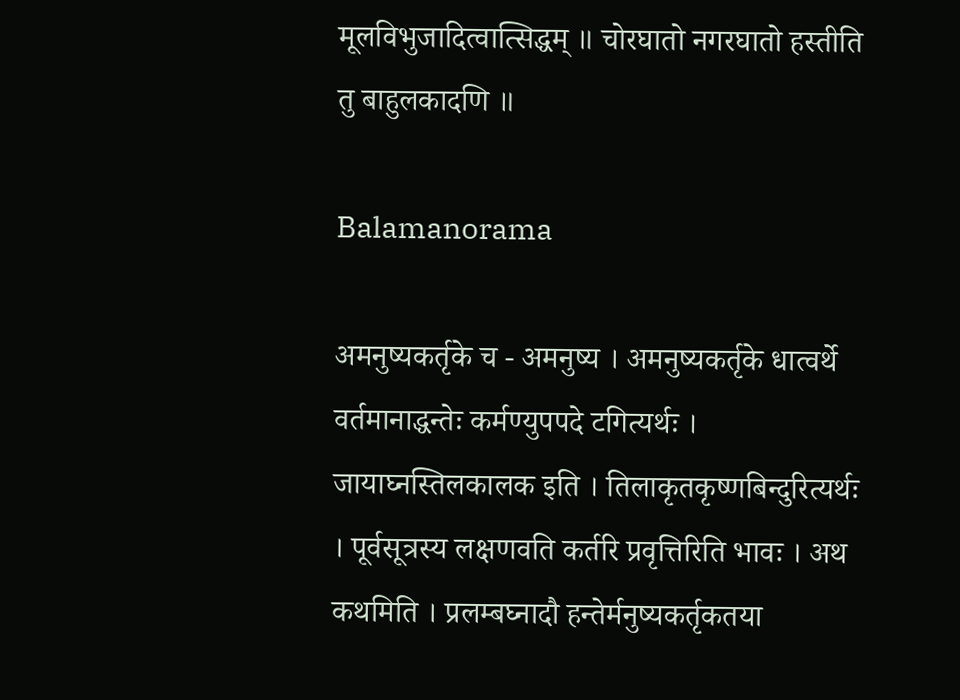मूलविभुजादित्वात्सिद्धम् ॥ चोरघातो नगरघातो हस्तीति तु बाहुलकादणि ॥

Balamanorama

अमनुष्यकर्तृके च - अमनुष्य । अमनुष्यकर्तृके धात्वर्थे वर्तमानाद्धन्तेः कर्मण्युपपदे टगित्यर्थः । जायाघ्नस्तिलकालक इति । तिलाकृतकृष्णबिन्दुरित्यर्थः । पूर्वसूत्रस्य लक्षणवति कर्तरि प्रवृत्तिरिति भावः । अथ कथमिति । प्रलम्बघ्नादौ हन्तेर्मनुष्यकर्तृकतया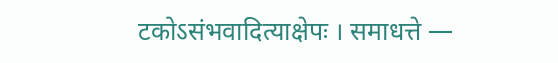टकोऽसंभवादित्याक्षेपः । समाधत्ते —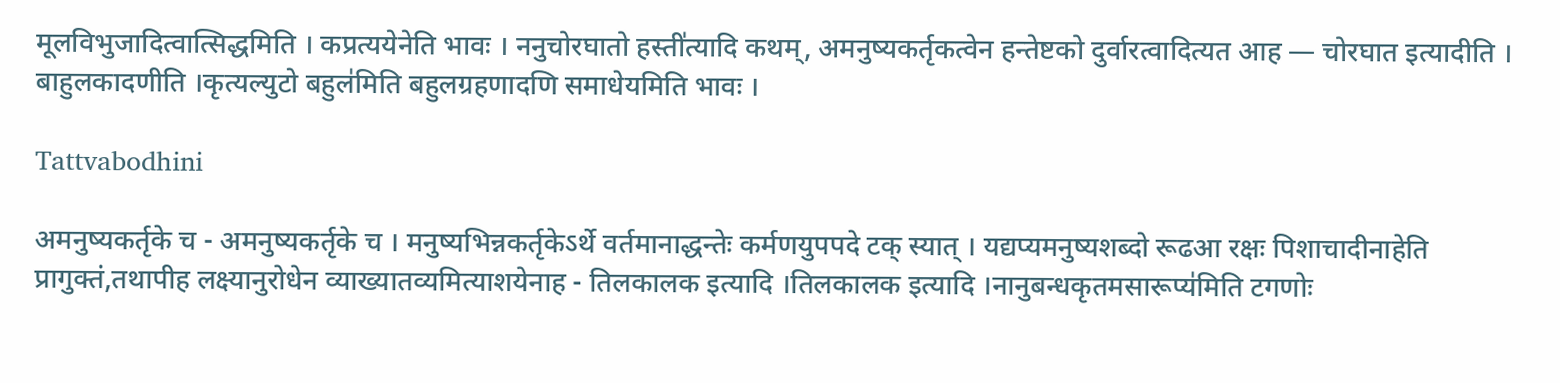मूलविभुजादित्वात्सिद्धमिति । कप्रत्ययेनेति भावः । ननुचोरघातो हस्ती॑त्यादि कथम्, अमनुष्यकर्तृकत्वेन हन्तेष्टको दुर्वारत्वादित्यत आह — चोरघात इत्यादीति । बाहुलकादणीति ।कृत्यल्युटो बहुल॑मिति बहुलग्रहणादणि समाधेयमिति भावः ।

Tattvabodhini

अमनुष्यकर्तृके च - अमनुष्यकर्तृके च । मनुष्यभिन्नकर्तृकेऽर्थे वर्तमानाद्धन्तेः कर्मणयुपपदे टक् स्यात् । यद्यप्यमनुष्यशब्दो रूढआ रक्षः पिशाचादीनाहेति प्रागुक्तं,तथापीह लक्ष्यानुरोधेन व्याख्यातव्यमित्याशयेनाह - तिलकालक इत्यादि ।तिलकालक इत्यादि ।नानुबन्धकृतमसारूप्य॑मिति टगणोः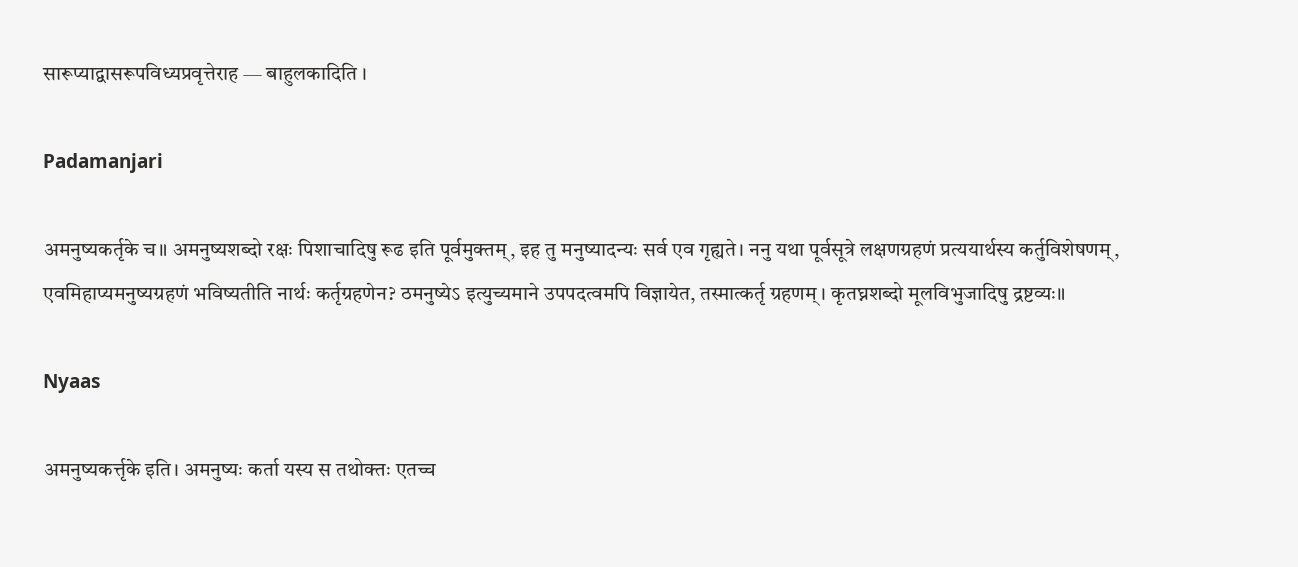सारूप्याद्वासरूपविध्यप्रवृत्तेराह — बाहुलकादिति ।

Padamanjari

अमनुष्यकर्तृके च॥ अमनुष्यशब्दो रक्षः पिशाचादिषु रूढ इति पूर्वमुक्तम्, इह तु मनुष्यादन्यः सर्व एव गृह्यते। ननु यथा पूर्वसूत्रे लक्षणग्रहणं प्रत्ययार्थस्य कर्तुविशेषणम्, एवमिहाप्यमनुष्यग्रहणं भविष्यतीति नार्थः कर्तृग्रहणेन? ठमनुष्येऽ इत्युच्यमाने उपपदत्वमपि विज्ञायेत, तस्मात्कर्तृ ग्रहणम्। कृतघ्नशब्दो मूलविभुजादिषु द्रष्टव्यः॥

Nyaas

अमनुष्यकर्त्तृके इति। अमनुष्यः कर्ता यस्य स तथोक्तः एतच्च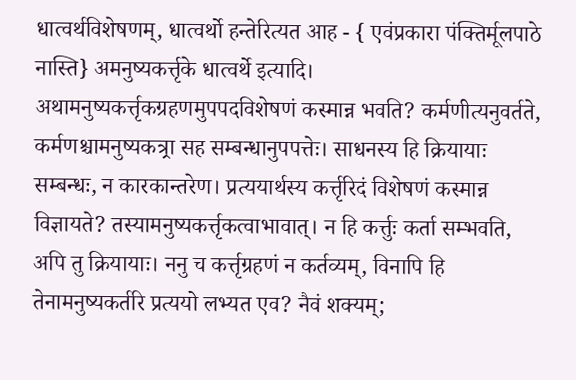धात्वर्थविशेषणम्, धात्वर्थो हन्तेरित्यत आह - { एवंप्रकारा पंक्तिर्मूलपाठे नास्ति} अमनुष्यकर्त्तृके धात्वर्थे इत्यादि। अथामनुष्यकर्त्तृकग्रहणमुपपदविशेषणं कस्मान्न भवति? कर्मणीत्यनुवर्तते, कर्मणश्चामनुष्यकत्र्रा सह सम्बन्धानुपपत्तेः। साधनस्य हि क्रियायाः सम्बन्धः, न कारकान्तरेण। प्रत्ययार्थस्य कर्त्तृरिदं विशेषणं कस्मान्न विज्ञायते? तस्यामनुष्यकर्त्तृकत्वाभावात्। न हि कर्त्तुः कर्ता सम्भवति, अपि तु क्रियायाः। ननु च कर्त्तृग्रहणं न कर्तव्यम्, विनापि हि तेनामनुष्यकर्तरि प्रत्ययो लभ्यत एव? नैवं शक्यम्;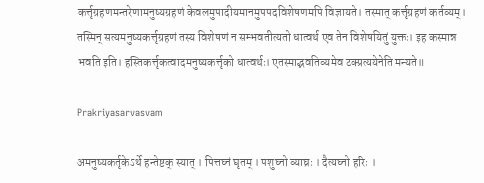कर्त्तृग्रहणमन्तरेणामनुष्यग्रहणं केवलमुपादीयमानमुपपदविशेषणमपि विज्ञायते। तस्मात् कर्त्तृग्रहणं कर्तव्यम्। तस्मिन् सत्यमनुष्यकर्त्तृग्रहणं तस्य विशेषणं न सम्भवतीत्यतो धात्वर्थ एव तेन विशेषयितुं युक्तः। इह कस्मान्न भवति इति। हस्तिकर्त्तृकत्वादमनुष्यकर्त्तृको धात्वर्थः। एतस्माद्भवतिव्यमेव टक्प्रत्ययेनेति मन्यते॥

Prakriyasarvasvam

अमनुष्यकर्तृकेऽर्थे हन्तेष्टक् स्यात् । पित्तघ्नं घृतम् । पशुघ्नो व्याघ्रः । दैत्यघ्नो हरिः ।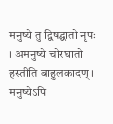मनुष्ये तु द्विषद्घातो नृपः । अमनुष्ये चोरघातो हस्तीति बाहुलकादण् । मनुष्येऽपि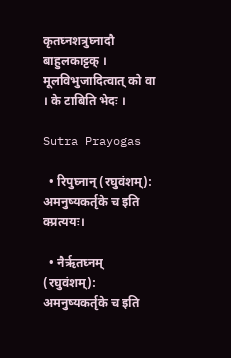कृतघ्नशत्रुघ्नादौ बाहुलकाट्टक् । मूलविभुजादित्वात् को वा । के टाबिति भेदः ।

Sutra Prayogas

  • रिपुघ्नान् (रघुवंशम्): अमनुष्यकर्तृके च इति क्प्रत्ययः।

  • नैर्ऋतघ्नम् (रघुवंशम्): अमनुष्यकर्तृके च इति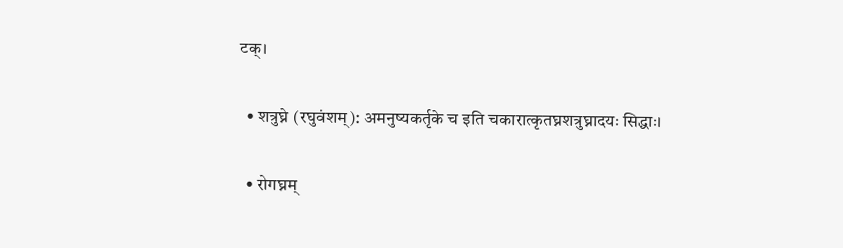टक्।

  • शत्रुघ्ने (रघुवंशम्): अमनुष्यकर्तृके च इति चकारात्कृतघ्नशत्रुघ्नादयः सिद्धाः।

  • रोगघ्नम्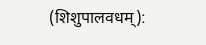(शिशुपालवधम्):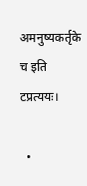अमनुष्यकर्तृके च इति टप्रत्ययः।

  •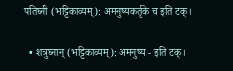पतिघ्नी (भट्टिकाव्यम्): अमनुष्यकर्तृके च इति टक्।

  • शत्रुघ्नान् (भट्टिकाव्यम्): अमनुष्य - इति टक्।